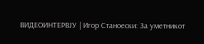ВИДЕОИНТЕРВЈУ | Игор Станоески: За уметникот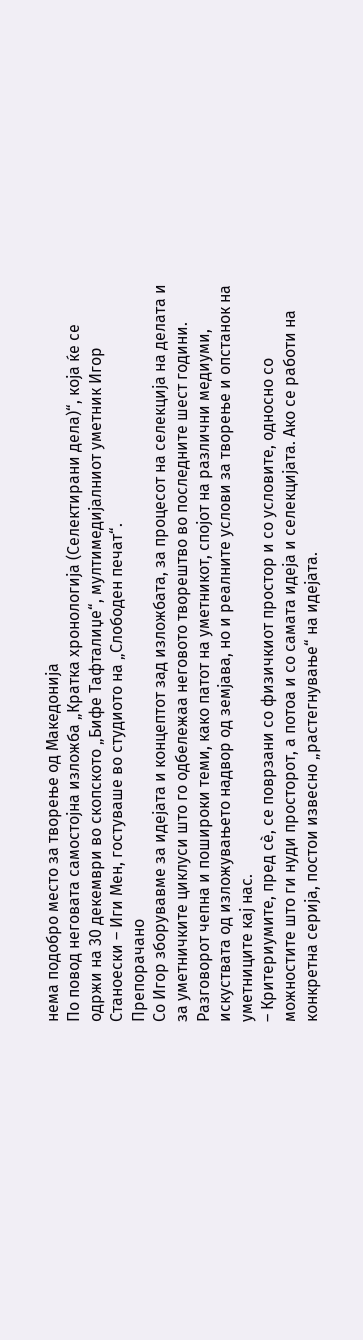нема подобро место за творење од Македонија
По повод неговата самостојна изложба „Кратка хронологија (Селектирани дела)“, која ќе се одржи на 30 декември во скопското „Бифе Тафталиџе“, мултимедијалниот уметник Игор Станоески – Иги Мен, гостуваше во студиото на „Слободен печат“.
Препорачано
Со Игор зборувавме за идејата и концептот зад изложбата, за процесот на селекција на делата и за уметничките циклуси што го одбележаа неговото творештво во последните шест години. Разговорот чепна и пошироки теми, како патот на уметникот, спојот на различни медиуми, искуствата од изложувањето надвор од земјава, но и реалните услови за творење и опстанок на уметниците кај нас.
– Критериумите, пред сè, се поврзани со физичкиот простор и со условите, односно со можностите што ги нуди просторот, а потоа и со самата идеја и селекцијата. Ако се работи на конкретна серија, постои извесно „растегнување“ на идејата.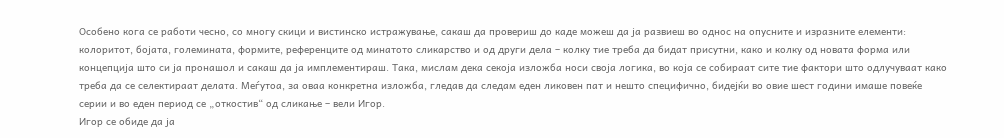Особено кога се работи чесно, со многу скици и вистинско истражување, сакаш да провериш до каде можеш да ја развиеш во однос на опусните и изразните елементи: колоритот, бојата, големината, формите, референците од минатото сликарство и од други дела – колку тие треба да бидат присутни, како и колку од новата форма или концепција што си ја пронашол и сакаш да ја имплементираш. Така, мислам дека секоја изложба носи своја логика, во која се собираат сите тие фактори што одлучуваат како треба да се селектираат делата. Меѓутоа, за оваа конкретна изложба, гледав да следам еден ликовен пат и нешто специфично, бидејќи во овие шест години имаше повеќе серии и во еден период се „откостив“ од сликање – вели Игор.
Игор се обиде да ја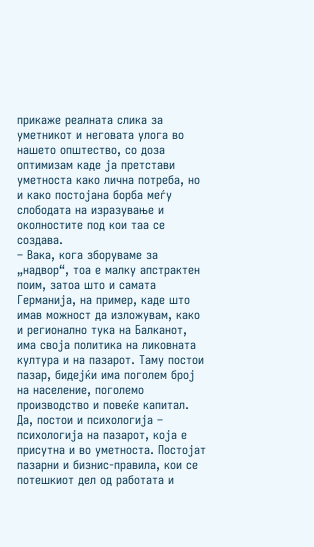прикаже реалната слика за уметникот и неговата улога во нашето општество, со доза оптимизам каде ја претстави уметноста како лична потреба, но и како постојана борба меѓу слободата на изразување и околностите под кои таа се создава.
– Вака, кога зборуваме за „надвор“, тоа е малку апстрактен поим, затоа што и самата Германија, на пример, каде што имав можност да изложувам, како и регионално тука на Балканот, има своја политика на ликовната култура и на пазарот. Таму постои пазар, бидејќи има поголем број на население, поголемо производство и повеќе капитал.
Да, постои и психологија – психологија на пазарот, која е присутна и во уметноста. Постојат пазарни и бизнис-правила, кои се потешкиот дел од работата и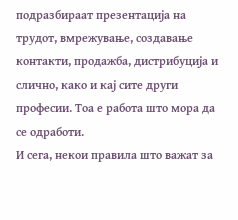подразбираат презентација на трудот, вмрежување, создавање контакти, продажба, дистрибуција и слично, како и кај сите други професии. Тоа е работа што мора да се одработи.
И сега, некои правила што важат за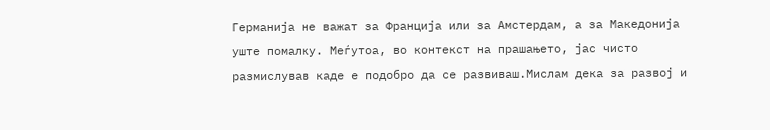Германија не важат за Франција или за Амстердам, а за Македонија уште помалку. Меѓутоа, во контекст на прашањето, јас чисто размислував каде е подобро да се развиваш.Мислам дека за развој и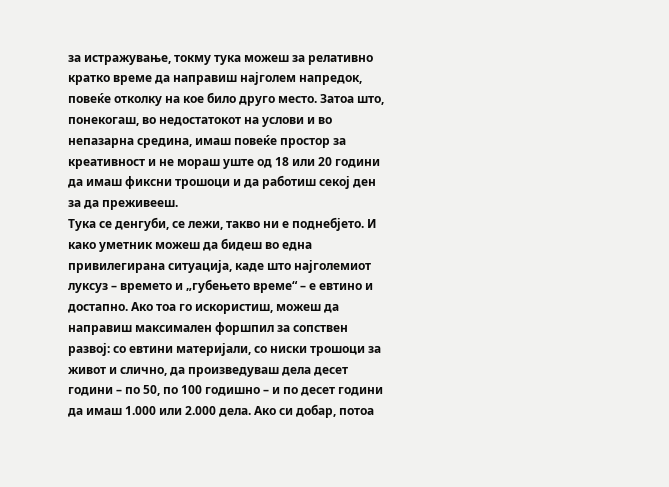за истражување, токму тука можеш за релативно кратко време да направиш најголем напредок, повеќе отколку на кое било друго место. Затоа што, понекогаш, во недостатокот на услови и во непазарна средина, имаш повеќе простор за креативност и не мораш уште од 18 или 20 години да имаш фиксни трошоци и да работиш секој ден за да преживееш.
Тука се денгуби, се лежи, такво ни е поднебјето. И како уметник можеш да бидеш во една привилегирана ситуација, каде што најголемиот луксуз – времето и „губењето време“ – е евтино и достапно. Ако тоа го искористиш, можеш да направиш максимален форшпил за сопствен развој: со евтини материјали, со ниски трошоци за живот и слично, да произведуваш дела десет години – по 50, по 100 годишно – и по десет години да имаш 1.000 или 2.000 дела. Ако си добар, потоа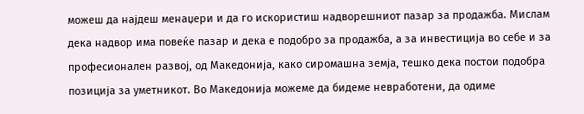можеш да најдеш менаџери и да го искористиш надворешниот пазар за продажба. Мислам дека надвор има повеќе пазар и дека е подобро за продажба, а за инвестиција во себе и за професионален развој, од Македонија, како сиромашна земја, тешко дека постои подобра позиција за уметникот. Во Македонија можеме да бидеме невработени, да одиме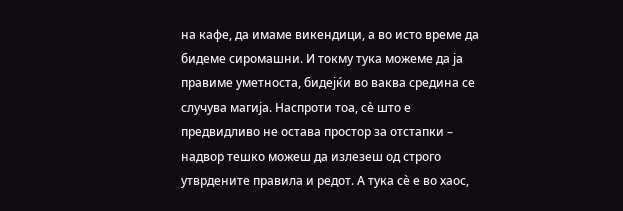на кафе, да имаме викендици, а во исто време да бидеме сиромашни. И токму тука можеме да ја правиме уметноста, бидејќи во ваква средина се случува магија. Наспроти тоа, сè што е предвидливо не остава простор за отстапки – надвор тешко можеш да излезеш од строго утврдените правила и редот. А тука сè е во хаос,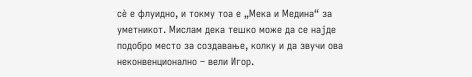сè е флуидно, и токму тоа е „Мека и Медина“ за уметникот. Мислам дека тешко може да се најде подобро место за создавање, колку и да звучи ова неконвенционално – вели Игор.